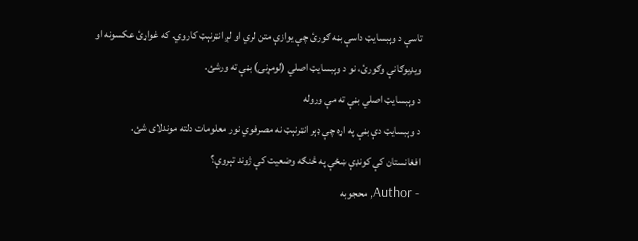تاسې د وېبسایټ داسې بڼه ګورئ چې یوازې متن لري او لږ انټرنېټ کاروي. که غواړئ عکسونه او ویډیوګانې وګورئ، نو د وېبسایټ اصلي (لومړنۍ) بڼې ته ورشئ.
د وېبسایټ اصلي بڼې ته مې وروله
د وېبسایټ دې بڼې په اړه چې ډېر انټرنېټ نه مصرفوي نور معلومات دلته موندلای شئ.
افغانستان کې کونډې ښځې په څنګه وضعیت کې ژوند تېروې؟
- Author, محجوبه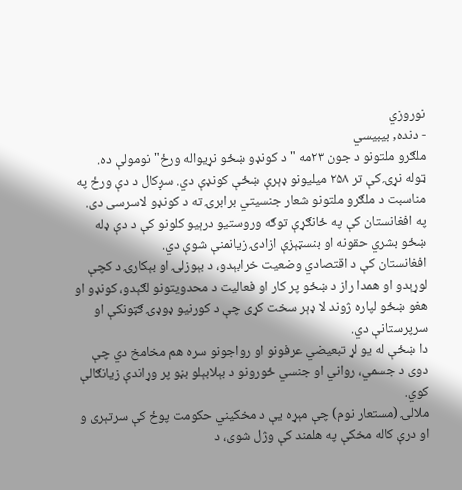نوروزي
- دنده, بيبيسي
ملګرو ملتونو د جون ۲۳مه "د کونډو ښځو نړیواله ورځ" نومولې ده.
ټوله نړۍ کې تر ۲۵۸ میلیونو ډېرې ښځې کونډې دي. سږکال د دې ورځ په مناسبت د ملګرو ملتونو شعار جنسیتي برابرۍ ته د کونډو لاسرسی دی.
په افغانستان کې په ځانګړې توګه وروستیو درېیو کلونو کې د دې ډله ښځو بشري حقونه او بنسټېزې ازادۍ زیانمنې شوې دي.
افغانستان کې د اقتصادي وضعیت خرابېدو، د بېوزلۍ او بېکارۍ د کچې لوړېدو او همدا راز د ښځو پر کار او فعالیت د محدویتونو لګېدو، کونډو او هغو ښځو لپاره ژوند لا ډېر سخت کړی چې د کورنیو ډوډۍ ګټونکې او سرپرستانې دي.
دا ښځې له یو لړ تبعیضي عرفونو او رواجونو سره هم مخامخ دي چې دوی د جسمي، رواني او جنسي ځورونو د بېلابېلو بڼو پر وړاندې زیانګالې کوي.
ملالۍ (مستعار نوم) چې مېړه یې د مخکیني حکومت پوځ کې سرتېری و او درې کاله مخکې په هلمند کې وژل شوی، د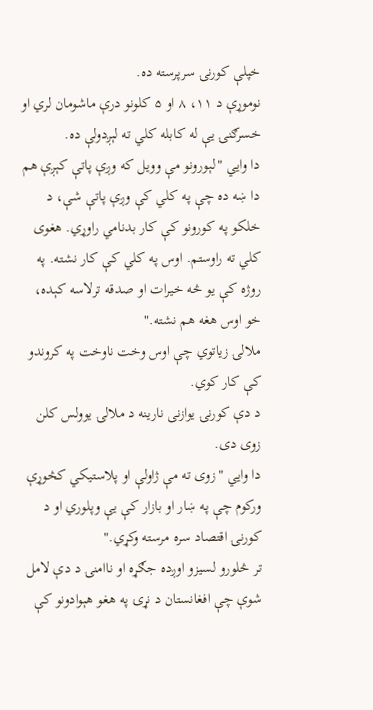خپلې کورنۍ سرپرسته ده.
نوموړې د ۱۱، ۸ او ۵ کلونو درې ماشومان لري او خسرګنۍ یې له کابله کلي ته لېږدولې ده.
دا وايي "لېورونو مې وویل که وږې پاتې کېږې هم دا ښه ده چې په کلي کې وږې پاتې شې، د خلکو په کورونو کې کار بدنامي راوړي. هغوی کلي ته راوستم. اوس په کلي کې کار نشته. په روژه کې یو څه خیرات او صدقه ترلاسه کېده، خو اوس هغه هم نشته."
ملالۍ زیاتوي چې اوس وخت ناوخت په کروندو کې کار کوي.
د دې کورنۍ یوازنی نارینه د ملالۍ یوولس کلن زوی دی.
دا وايي "زوی ته مې ژاولې او پلاستیکي کڅوړې ورکوم چې په ښار او بازار کې یې وپلوري او د کورنۍ اقتصاد سره مرسته وکړي."
تر څلورو لسیزو اوږده جګړه او ناامنۍ د دې لامل شوې چې افغانستان د نړۍ په هغو هېوادونو کې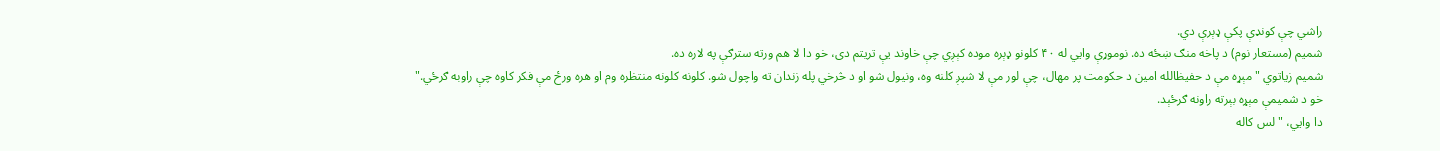راشي چې کونډې پکې ډېرې دي.
شمیم (مستعار نوم) د پاخه منګ ښځه ده. نوموړې وايي له ۴۰ کلونو ډېره موده کېږي چې خاوند یې تریتم دی، خو دا لا هم ورته سترګې په لاره ده.
شمیم زیاتوي "مېړه مې د حفیظالله امین د حکومت پر مهال، چې لور مې لا شپږ کلنه وه، ونیول شو او د څرخي پله زندان ته واچول شو. کلونه کلونه منتظره وم او هره ورځ مې فکر کاوه چې راوبه ګرځي."
خو د شمیمې مېړه بېرته راونه ګرځېد.
دا وايي، "لس کاله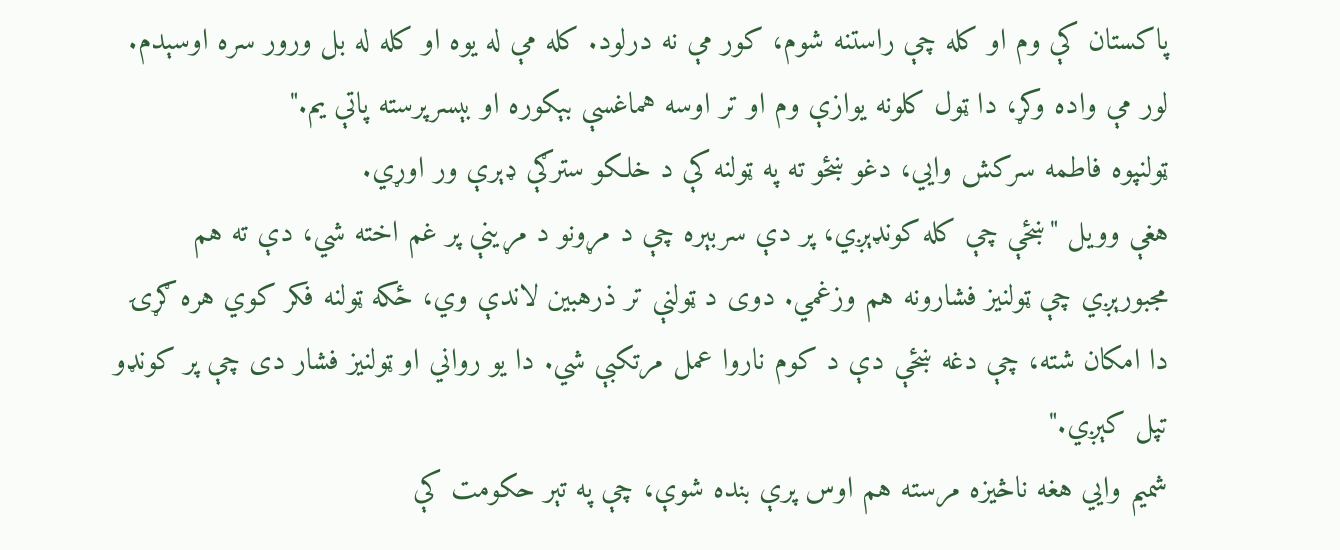پاکستان کې وم او کله چې راستنه شوم، کور مې نه درلود. کله مې له یوه او کله له بل ورور سره اوسېدم. لور مې واده وکړ، دا ټول کلونه یوازې وم او تر اوسه هماغسې بېکوره او بېسرپرسته پاتې یم."
ټولنپوه فاطمه سرکش وايي، دغو ښځو ته په ټولنه کې د خلکو سترګې ډېرې ور اوړي.
هغې وویل "ښځې چې کله کونډېږي، پر دې سربېره چې د مړونو د مړینې پر غم اخته شي، دې ته هم مجبورېږي چې ټولنیز فشارونه هم وزغمي. دوی د ټولنې تر ذرهبین لاندې وي، ځکه ټولنه فکر کوي هره ګړۍ دا امکان شته، چې دغه ښځې دې د کوم ناروا عمل مرتکبې شي. دا یو رواني او ټولنیز فشار دی چې پر کونډو تپل کېږي."
شمیم وايي هغه ناڅیزه مرسته هم اوس پرې بنده شوې، چې په تېر حکومت کې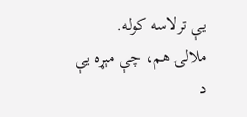یې ترلاسه کوله.
ملالۍ هم، چې مېړه یې د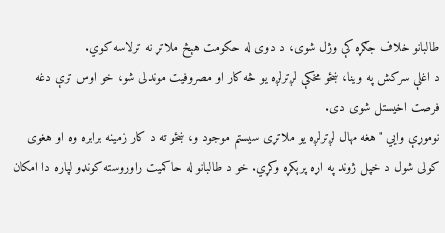طالبانو خلاف جګړه کې وژل شوی، د دوی له حکومت هېڅ ملاتړ نه ترلاسه کوي.
د اغلې سرکش په وینا، ښځو مخکې لږترلږه یو څه کار او مصروفیت موندلی شو، خو اوس ترې دغه فرصت اخیستل شوی دی.
نوموړې وايي "هغه مهال لږترلږه یو ملاتړی سیستم موجود و، ښځو ته د کار زمینه برابره وه او هغوی کولی شول د خپل ژوند په اړه پرېکړه وکړي. خو د طالبانو له حاکمیت راوروسته کونډو لپاره دا امکان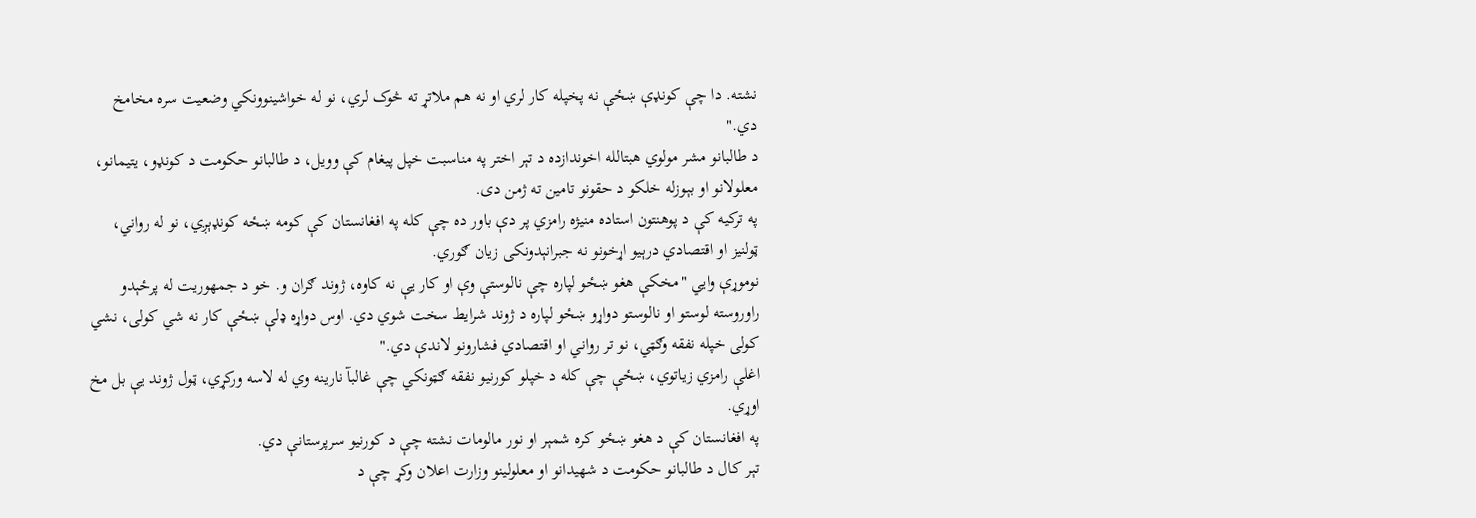نشته. دا چې کونډې ښځې نه پخپله کار لري او نه هم ملاتړ ته څوک لري، نو له خواشینوونکي وضعیت سره مخامخ دي."
د طالبانو مشر مولوي هبتالله اخوندازده د تېر اختر په مناسبت خپل پیغام کې وویل، د طالبانو حکومت د کونډو، یتیمانو، معلولانو او بېوزله خلکو د حقونو تامین ته ژمن دی.
په ترکیه کې د پوهنتون استاده منیژه رامزي پر دې باور ده چې کله په افغانستان کې کومه ښځه کونډېږي، نو له رواني، ټولنیز او اقتصادي درېیو اړخونو نه جبرانېدونکی زیان ګوري.
نوموړې وايي "مخکې هغو ښځو لپاره چې نالوستې وې او کار یې نه کاوه، ژوند ګران و. خو د جمهوریت له پرځېدو راوروسته لوستو او نالوستو دواړو ښځو لپاره د ژوند شرایط سخت شوي دي. اوس دواړه ډلې ښځې کار نه شي کولی، نشي کولی خپله نفقه وګټي، نو تر رواني او اقتصادي فشارونو لاندې دي."
اغلې رامزي زیاتوي، ښځې چې کله د خپلو کورنیو نفقه ګټونکي چې غالبآ نارینه وي له لاسه ورکړي، ټول ژوند یې بل مخ اوړي.
په افغانستان کې د هغو ښځو کره شمېر او نور مالومات نشته چې د کورنیو سرپرستانې دي.
تېر کال د طالبانو حکومت د شهیدانو او معلولینو وزارت اعلان وکړ چې د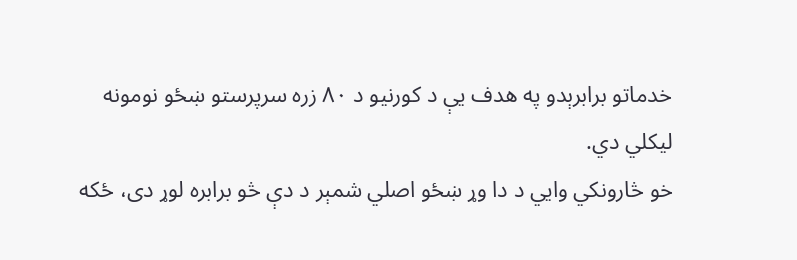خدماتو برابرېدو په هدف یې د کورنیو د ۸۰ زره سرپرستو ښځو نومونه لیکلي دي.
خو څارونکي وايي د دا وړ ښځو اصلي شمېر د دې څو برابره لوړ دی، ځکه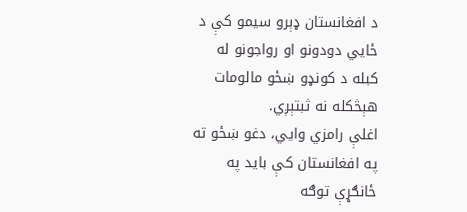د افغانستان ډېرو سیمو کې د ځايي دودونو او رواجونو له کبله د کونډو ښځو مالومات هېڅکله نه ثبتېږي.
اغلې رامزي وايي، دغو ښځو ته په افغانستان کې باید په ځانګړې توګه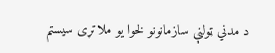د مدني ټولنې سازمانونو لخوا یو ملاتړی سیستم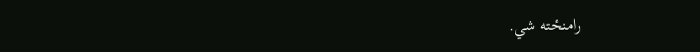رامنځته شي.